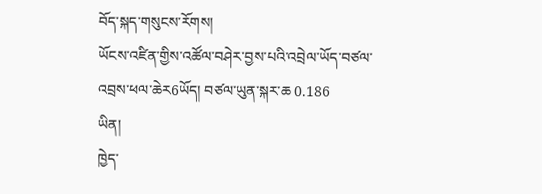བོད་སྐད་གསུངས་རོགས།
ཡོངས་འཛིན་གྱིས་འཚོལ་བཤེར་བྱས་པའི་འབྲེལ་ཡོད་བཙལ་འབྲས་ཕལ་ཆེར6ཡོད། བཙལ་ཡུན་སྐར་ཆ 0.186
ཡིན།
ཁྱེད་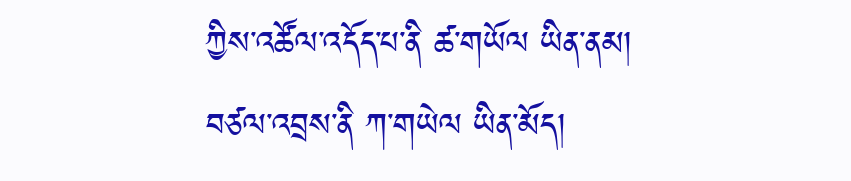ཀྱིས་འཚོལ་འདོད་པ་ནི ཚ་གཡོལ ཡིན་ནམ།
བཙལ་འབྲས་ནི ཀ་གཡེལ ཡིན་མོད།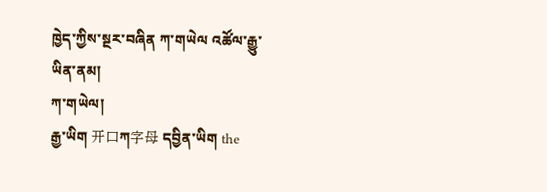ཁྱེད་ཀྱིས་སྔར་བཞིན ཀ་གཡེལ འཚོལ་རྒྱུ་ཡིན་ནམ།
ཀ་གཡེལ།
རྒྱ་ཡིག 开口ཀ字母 དབྱིན་ཡིག the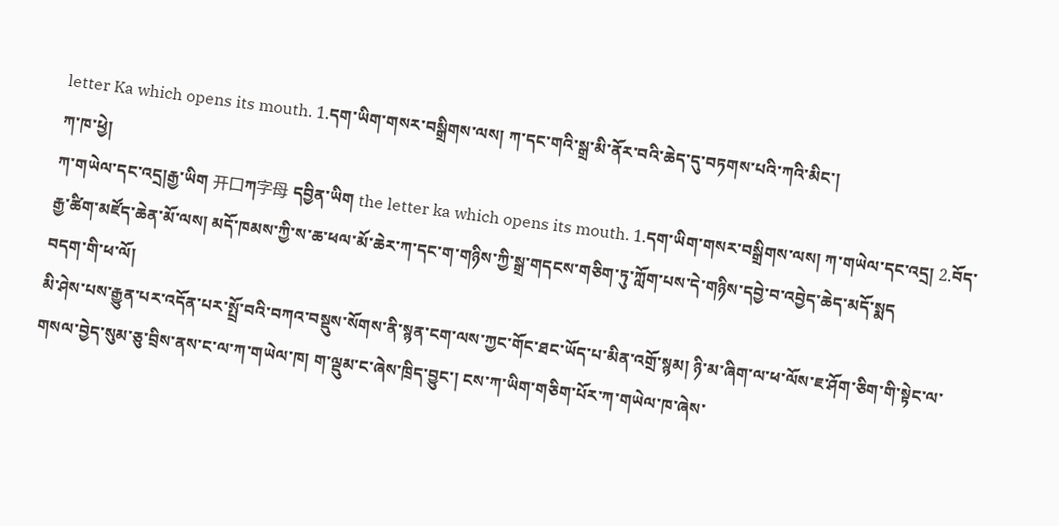letter Ka which opens its mouth. 1.དག་ཡིག་གསར་བསྒྲིགས་ལས། ཀ་དང་གའི་སྒྲ་མི་ནོར་བའི་ཆེད་དུ་བཏགས་པའི་ཀའི་མིང་།
ཀ་ཁ་ཕྱེ།
ཀ་གཡེལ་དང་འདྲ།རྒྱ་ཡིག 开口ཀ字母 དབྱིན་ཡིག the letter ka which opens its mouth. 1.དག་ཡིག་གསར་བསྒྲིགས་ལས། ཀ་གཡེལ་དང་འདྲ། 2.བོད་རྒྱ་ཚིག་མཛོད་ཆེན་མོ་ལས། མདོ་ཁམས་ཀྱི་ས་ཆ་ཕལ་མོ་ཆེར་ཀ་དང་ག་གཉིས་ཀྱི་སྒྲ་གདངས་གཅིག་ཏུ་ཀློག་པས་དེ་གཉིས་དབྱེ་བ་འབྱེད་ཆེད་མདོ་སྨད
བདག་གི་ཕ་ལོ།
མི་ཤེས་པས་རྒྱུན་པར་འདོན་པར་སྤྲོ་བའི་བཀའ་བསྡུས་སོགས་ནི་སྙན་ངག་ལས་ཀྱང་གོང་ཐང་ཡོད་པ་མིན་འགྲོ་སྙམ། ཉི་མ་ཞིག་ལ་ཕ་ལོས་ཇ་ཤོག་ཅིག་གི་སྟེང་ལ་གསལ་བྱེད་སུམ་ཅུ་བྲིས་ནས་ང་ལ་ཀ་གཡེལ་ཁ། ག་ལྡུམ་ང་ཞེས་ཁྲིད་བྱུང་། ངས་ཀ་ཡིག་གཅིག་པོར་ཀ་གཡེལ་ཁ་ཞེས་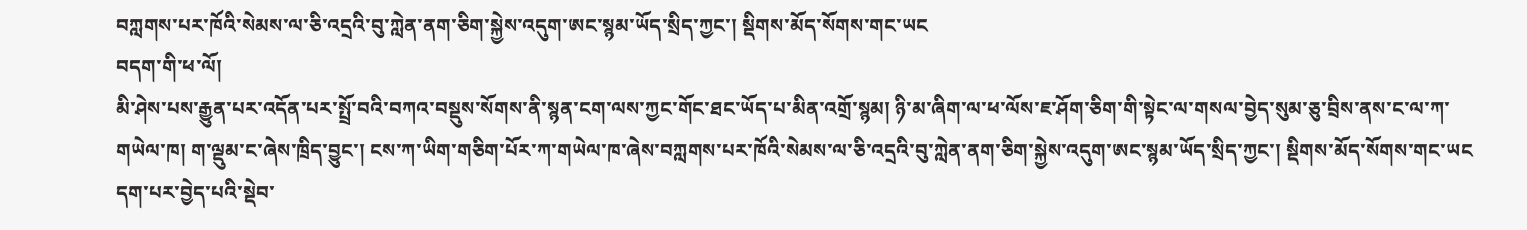བཀླགས་པར་ཁོའི་སེམས་ལ་ཅི་འདྲའི་བུ་ཀླེན་ནག་ཅིག་སྐྱེས་འདུག་ཨང་སྙམ་ཡོད་སྲིད་ཀྱང་། སྡིགས་མོད་སོགས་གང་ཡང
བདག་གི་ཕ་ལོ།
མི་ཤེས་པས་རྒྱུན་པར་འདོན་པར་སྤྲོ་བའི་བཀའ་བསྡུས་སོགས་ནི་སྙན་ངག་ལས་ཀྱང་གོང་ཐང་ཡོད་པ་མིན་འགྲོ་སྙམ། ཉི་མ་ཞིག་ལ་ཕ་ལོས་ཇ་ཤོག་ཅིག་གི་སྟེང་ལ་གསལ་བྱེད་སུམ་ཅུ་བྲིས་ནས་ང་ལ་ཀ་གཡེལ་ཁ། ག་ལྡུམ་ང་ཞེས་ཁྲིད་བྱུང་། ངས་ཀ་ཡིག་གཅིག་པོར་ཀ་གཡེལ་ཁ་ཞེས་བཀླགས་པར་ཁོའི་སེམས་ལ་ཅི་འདྲའི་བུ་ཀླེན་ནག་ཅིག་སྐྱེས་འདུག་ཨང་སྙམ་ཡོད་སྲིད་ཀྱང་། སྡིགས་མོད་སོགས་གང་ཡང
དག་པར་བྱེད་པའི་སྡེབ་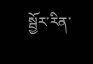སྦྱོར་རིན་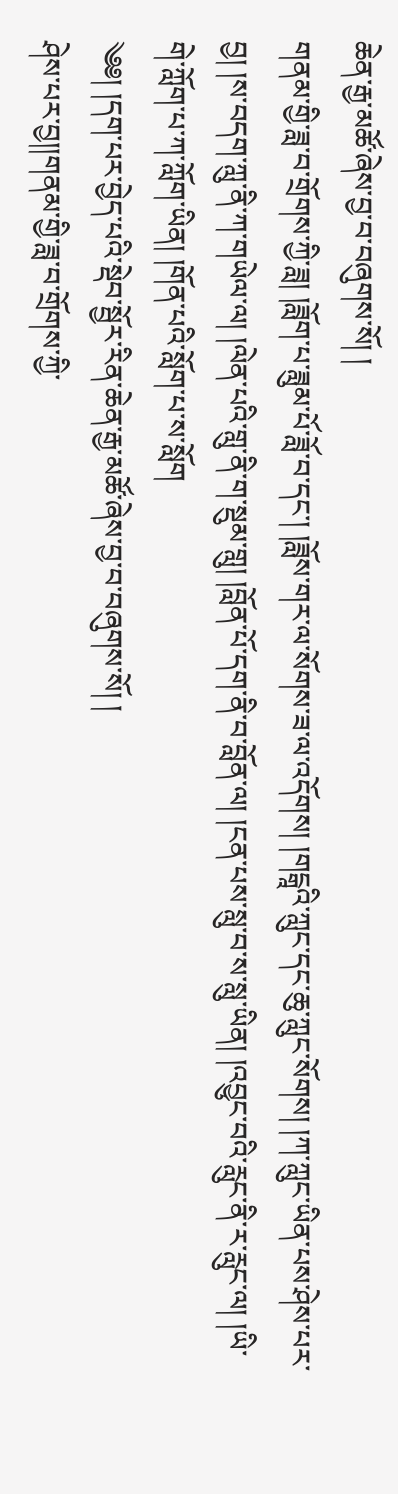ཆེན་རྒྱ་མཚོ་ཞེས་བྱ་བ་བཞུགས་སོ། །
གནམ་གྱི་ཟླ་བ་གྲོགས་ཀྱི་ཟླ། །ཟློག་པ་ཟླུམ་པོ་ཟློ་བ་དང་། །ཟློས་གར་ལ་སོགས་ཟ་ལ་འདོགས། །གངྒཱའི་ཀླུང་དང་ཆུ་ཀླུང་སོགས། །ཀ་ཀླུང་ཡིན་པས་ཤེས་པར་བྱ། །ས་བདག་ཀླུ་ནི་ཀ་གཡེལ་ལ། །ལེན་པའི་གླུ་ནི་ག་སྡུམ་གླུ། །བློན་པོ་དག་ནི་བ་བློན་ལ། །ངན་པས་སླུ་བ་ས་སླུ་ཡིན། །འབྱུང་བའི་རླུང་ནི་ར་རླུང་ལ། །ཡི་གེ་ཀློག་པ་ཀ་ཀློག་ཡིན། །གོན་པའི་སློག་པ་ས་སློག
༄༅། །དག་པར་བྱེད་པའི་སྡེབ་སྦྱོར་རིན་ཆེན་རྒྱ་མཚོ་ཞེས་བྱ་བ་བཞུགས་སོ། །
ཤེས་པར་བྱ།།གནམ་གྱི་ཟླ་བ་གྲོགས་ཀྱི་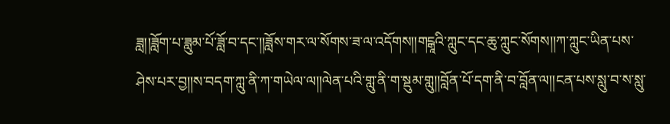ཟླ།།ཟློག་པ་ཟླུམ་པོ་ཟློ་བ་དང་།།ཟློས་གར་ལ་སོགས་ཟ་ལ་འདོགས།།གངྒཱའི་ཀླུང་དང་ཆུ་ཀླུང་སོགས།།ཀ་ཀླུང་ཡིན་པས་ཤེས་པར་བྱ།།ས་བདག་ཀླུ་ནི་ཀ་གཡེལ་ལ།།ལེན་པའི་གླུ་ནི་ག་སྡུམ་གླུ།།བློན་པོ་དག་ནི་བ་བློན་ལ།།ངན་པས་སླུ་བ་ས་སླུ་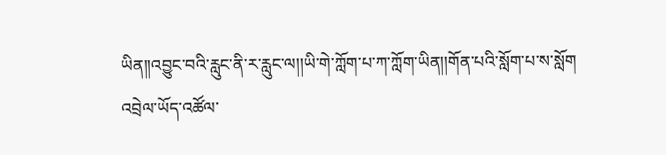ཡིན།།འབྱུང་བའི་རླུང་ནི་ར་རླུང་ལ།།ཡི་གེ་ཀློག་པ་ཀ་ཀློག་ཡིན།།གོན་པའི་སློག་པ་ས་སློག
འབྲེལ་ཡོད་འཚོལ་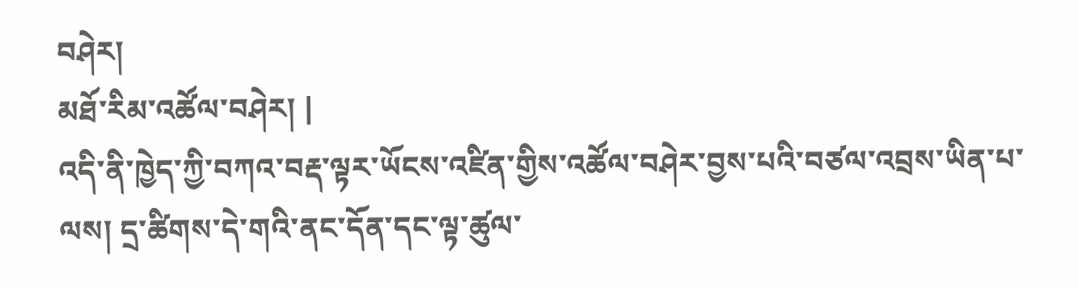བཤེར།
མཐོ་རིམ་འཚོལ་བཤེར། |
འདི་ནི་ཁྱེད་ཀྱི་བཀའ་བརྡ་ལྟར་ཡོངས་འཛིན་གྱིས་འཚོལ་བཤེར་བྱས་པའི་བཙལ་འབྲས་ཡིན་པ་ལས། དྲ་ཚིགས་དེ་གའི་ནང་དོན་དང་ལྟ་ཚུལ་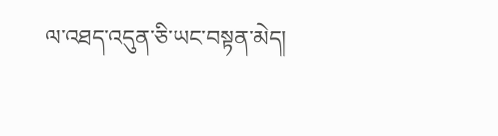ལ་འཐད་འདུན་ཅི་ཡང་བསྟན་མེད།